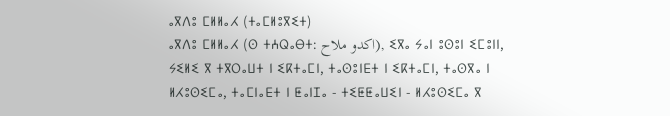ⴰⴳⴷⵓ ⵎⵍⵍⴰⵃ (ⵜⴰⵎⵍⵓⴳⵉⵜ)
ⴰⴳⴷⵓ ⵎⵍⵍⴰⵃ (ⵙ ⵜⵄⵕⴰⴱⵜ: اكدو ملاح), ⵉⴳⴰ ⵢⴰⵏ ⵓⵙⵓⵏ ⵉⵎⵓⵏⵏ, ⵢⵉⵍⵉ ⴳ ⵜⴳⵔⴰⵡⵜ ⵏ ⵉⴽⵜⴰⵎⵏ, ⵜⴰⵙⵓⵏⴹⵜ ⵏ ⵉⴽⵜⴰⵎⵏ, ⵜⴰⵙⴳⴰ ⵏ ⵍⵃⵓⵙⵉⵎⴰ, ⵜⴰⵎⵏⴰⴹⵜ ⵏ ⵟⴰⵏⵊⴰ - ⵜⵉⵟⵟⴰⵡⵉⵏ - ⵍⵃⵓⵙⵉⵎⴰ ⴳ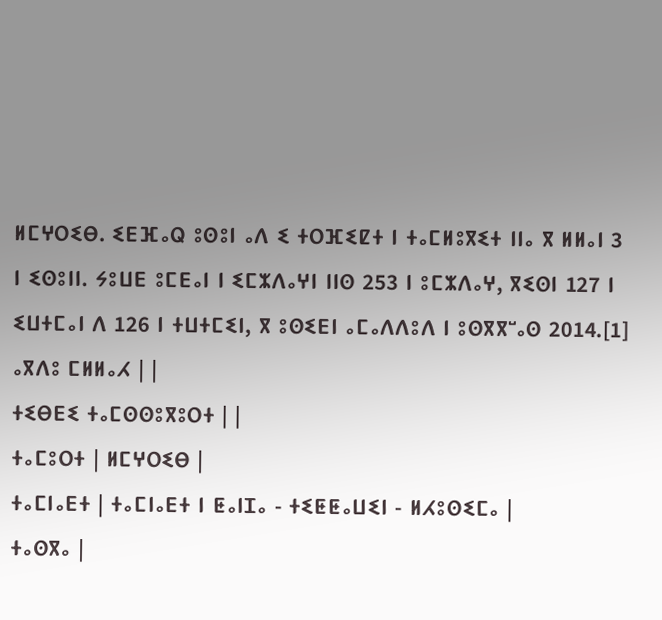ⵍⵎⵖⵔⵉⴱ. ⵉⴹⴼⴰⵕ ⵓⵙⵓⵏ ⴰⴷ ⵉ ⵜⵔⴼⵉⵇⵜ ⵏ ⵜⴰⵎⵍⵓⴳⵉⵜ ⵏⵏⴰ ⴳ ⵍⵍⴰⵏ 3 ⵏ ⵉⵙⵓⵏⵏ. ⵢⵓⵡⴹ ⵓⵎⴹⴰⵏ ⵏ ⵉⵎⵣⴷⴰⵖⵏ ⵏⵏⵙ 253 ⵏ ⵓⵎⵣⴷⴰⵖ, ⴳⵉⵙⵏ 127 ⵏ ⵉⵡⵜⵎⴰⵏ ⴷ 126 ⵏ ⵜⵡⵜⵎⵉⵏ, ⴳ ⵓⵙⵉⴹⵏ ⴰⵎⴰⴷⴷⵓⴷ ⵏ ⵓⵙⴳⴳⵯⴰⵙ 2014.[1]
ⴰⴳⴷⵓ ⵎⵍⵍⴰⵃ | |
ⵜⵉⴱⴹⵉ ⵜⴰⵎⵙⵙⵓⴳⵓⵔⵜ | |
ⵜⴰⵎⵓⵔⵜ | ⵍⵎⵖⵔⵉⴱ |
ⵜⴰⵎⵏⴰⴹⵜ | ⵜⴰⵎⵏⴰⴹⵜ ⵏ ⵟⴰⵏⵊⴰ - ⵜⵉⵟⵟⴰⵡⵉⵏ - ⵍⵃⵓⵙⵉⵎⴰ |
ⵜⴰⵙⴳⴰ |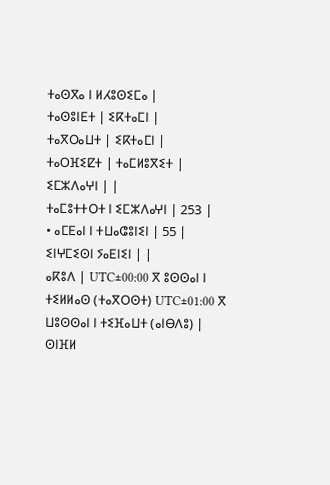ⵜⴰⵙⴳⴰ ⵏ ⵍⵃⵓⵙⵉⵎⴰ |
ⵜⴰⵙⵓⵏⴹⵜ | ⵉⴽⵜⴰⵎⵏ |
ⵜⴰⴳⵔⴰⵡⵜ | ⵉⴽⵜⴰⵎⵏ |
ⵜⴰⵔⴼⵉⵇⵜ | ⵜⴰⵎⵍⵓⴳⵉⵜ |
ⵉⵎⵣⴷⴰⵖⵏ | |
ⵜⴰⵎⵓⵜⵜⵔⵜ ⵏ ⵉⵎⵣⴷⴰⵖⵏ | 253 |
• ⴰⵎⴹⴰⵏ ⵏ ⵜⵡⴰⵛⵓⵏⵉⵏ | 55 |
ⵉⵏⵖⵎⵉⵙⵏ ⵢⴰⴹⵏⵉⵏ | |
ⴰⴽⵓⴷ | UTC±00:00 ⴳ ⵓⵙⵙⴰⵏ ⵏ ⵜⵉⵍⵍⴰⵙ (ⵜⴰⴳⵔⵙⵜ) UTC±01:00 ⴳ ⵡⵓⵙⵙⴰⵏ ⵏ ⵜⵉⴼⴰⵡⵜ (ⴰⵏⴱⴷⵓ) |
ⵙⵏⴼⵍ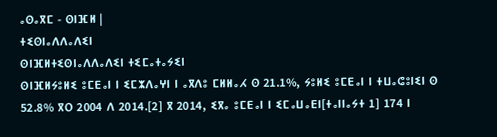ⴰⵙⴰⴳⵎ - ⵙⵏⴼⵍ |
ⵜⵉⵙⵏⴰⴷⴷⴰⴷⵉⵏ
ⵙⵏⴼⵍⵜⵉⵙⵏⴰⴷⴷⴰⴷⵉⵏ ⵜⵉⵎⴰⵜⴰⵢⵉⵏ
ⵙⵏⴼⵍⵢⵓⵍⵉ ⵓⵎⴹⴰⵏ ⵏ ⵉⵎⵣⴷⴰⵖⵏ ⵏ ⴰⴳⴷⵓ ⵎⵍⵍⴰⵃ ⵙ 21.1%, ⵢⵓⵍⵉ ⵓⵎⴹⴰⵏ ⵏ ⵜⵡⴰⵛⵓⵏⵉⵏ ⵙ 52.8% ⴳⵔ 2004 ⴷ 2014.[2] ⴳ 2014, ⵉⴳⴰ ⵓⵎⴹⴰⵏ ⵏ ⵉⵎⴰⵡⴰⴹⵏ[ⵜⴰⵏⵏⴰⵢⵜ 1] 174 ⵏ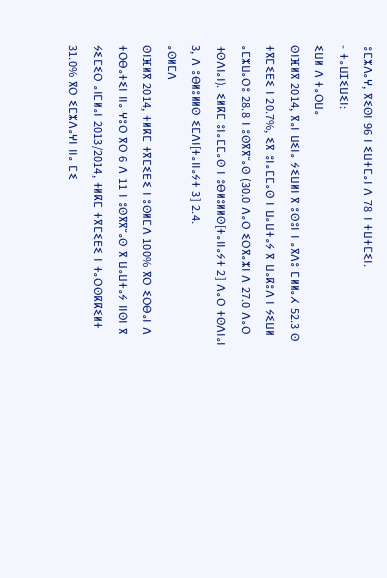ⵓⵎⵣⴷⴰⵖ, ⴳⵉⵙⵏ 96 ⵏ ⵉⵡⵜⵎⴰⵏ ⴷ 78 ⵏ ⵜⵡⵜⵎⵉⵏ.
- ⵜⴰⵡⵊⵉⵡⵉⵏ:
ⵉⵡⵍ ⴷ ⵜⴰⵔⵡⴰ
ⵙⵏⴼⵍⴳ 2014, ⴳⴰⵏ ⵡⵉⵏⴰ ⵢⵉⵡⵍⵏ ⴳ ⵓⵙⵓⵏ ⵏ ⴰⴳⴷⵓ ⵎⵍⵍⴰⵃ 52.3 ⵙ ⵜⴳⵎⵉⴹⵉ ⵏ 20.7%, ⵉⴳ ⵓⵏⴰⵎⵎⴰⵙ ⵏ ⵡⴰⵡⵜⴰⵢ ⴳ ⵡⴰⴽⵓⴷ ⵏ ⵢⵉⵡⵍ ⴰⵎⵣⵡⴰⵔⵓ 28.8 ⵏ ⵓⵙⴳⴳⵯⴰⵙ (30.0 ⴷⴰⵔ ⵉⵔⴳⴰⵣⵏ ⴷ 27.0 ⴷⴰⵔ ⵜⵙⴷⵏⴰⵏ). ⵉⵍⴽⵎ ⵓⵏⴰⵎⵎⴰⵙ ⵏ ⵓⴱⵍⵓⵍⵍⵙ[ⵜⴰⵏⵏⴰⵢⵜ 2] ⴷⴰⵔ ⵜⵙⴷⵏⴰⵏ 3, ⴷ ⵓⴱⵍⵓⵍⵍⵙ ⵉⵎⴷⵏ[ⵜⴰⵏⵏⴰⵢⵜ 3] 2.4.
ⴰⵙⵍⵎⴷ
ⵙⵏⴼⵍⴳ 2014, ⵜⵍⴽⵎ ⵜⴳⵎⵉⴹⵉ ⵏ ⵓⵙⵍⵎⴷ 100% ⴳⵔ ⵉⵔⴱⴰⵏ ⴷ ⵜⵔⴱⴰⵜⵉⵏ ⵏⵏⴰ ⵖⵓⵔ ⴳⵔ 6 ⴷ 11 ⵏ ⵓⵙⴳⴳⵯⴰⵙ ⴳ ⵡⴰⵡⵜⴰⵢ ⵏⵏⵙⵏ ⴳ ⵢⵉⵎⵉⵔ ⴰⵏⵎⵍⴰⵏ 2013/2014, ⵜⵍⴽⵎ ⵜⴳⵎⵉⴹⵉ ⵏ ⵜⴰⵔⵙⴽⴽⵉⵍⵜ 31.0% ⴳⵔ ⵉⵎⵣⴷⴰⵖⵏ ⵏⵏⴰ ⵎⵉ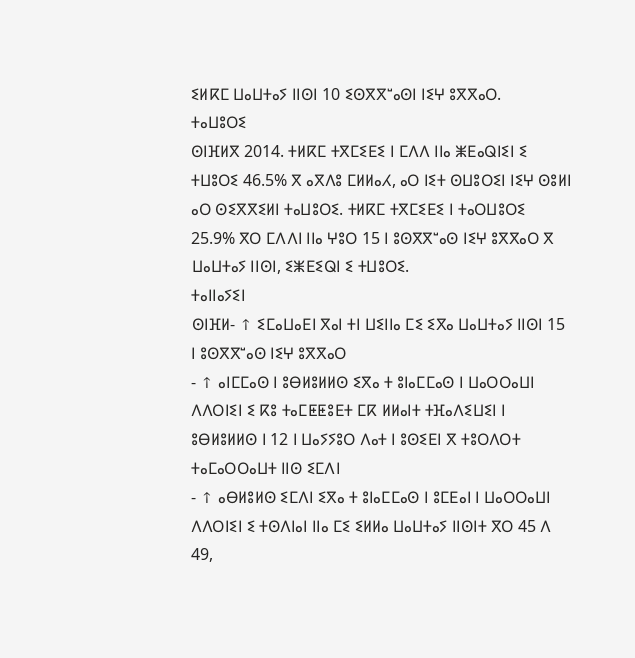ⵉⵍⴽⵎ ⵡⴰⵡⵜⴰⵢ ⵏⵏⵙⵏ 10 ⵉⵙⴳⴳⵯⴰⵙⵏ ⵏⵉⵖ ⵓⴳⴳⴰⵔ.
ⵜⴰⵡⵓⵔⵉ
ⵙⵏⴼⵍⴳ 2014. ⵜⵍⴽⵎ ⵜⴳⵎⵉⴹⵉ ⵏ ⵎⴷⴷ ⵏⵏⴰ ⵥⴹⴰⵕⵏⵉⵏ ⵉ ⵜⵡⵓⵔⵉ 46.5% ⴳ ⴰⴳⴷⵓ ⵎⵍⵍⴰⵃ, ⴰⵔ ⵏⵉⵜ ⵙⵡⵓⵔⵉⵏ ⵏⵉⵖ ⵙⵓⵍⵏ ⴰⵔ ⵙⵉⴳⴳⵉⵍⵏ ⵜⴰⵡⵓⵔⵉ. ⵜⵍⴽⵎ ⵜⴳⵎⵉⴹⵉ ⵏ ⵜⴰⵔⵡⵓⵔⵉ 25.9% ⴳⵔ ⵎⴷⴷⵏ ⵏⵏⴰ ⵖⵓⵔ 15 ⵏ ⵓⵙⴳⴳⵯⴰⵙ ⵏⵉⵖ ⵓⴳⴳⴰⵔ ⴳ ⵡⴰⵡⵜⴰⵢ ⵏⵏⵙⵏ, ⵉⵥⴹⵉⵕⵏ ⵉ ⵜⵡⵓⵔⵉ.
ⵜⴰⵏⵏⴰⵢⵉⵏ
ⵙⵏⴼⵍ- ↑ ⵉⵎⴰⵡⴰⴹⵏ ⴳⴰⵏ ⵜⵏ ⵡⵉⵏⵏⴰ ⵎⵉ ⵉⴳⴰ ⵡⴰⵡⵜⴰⵢ ⵏⵏⵙⵏ 15 ⵏ ⵓⵙⴳⴳⵯⴰⵙ ⵏⵉⵖ ⵓⴳⴳⴰⵔ
- ↑ ⴰⵏⵎⵎⴰⵙ ⵏ ⵓⴱⵍⵓⵍⵍⵙ ⵉⴳⴰ ⵜ ⵓⵏⴰⵎⵎⴰⵙ ⵏ ⵡⴰⵔⵔⴰⵡⵏ ⴷⴷⵔⵏⵉⵏ ⵉ ⴽⵓ ⵜⴰⵎⵟⵟⵓⴹⵜ ⵎⴽ ⵍⵍⴰⵏⵜ ⵜⴼⴰⴷⵉⵡⵉⵏ ⵏ ⵓⴱⵍⵓⵍⵍⵙ ⵏ 12 ⵏ ⵡⴰⵢⵢⵓⵔ ⴷⴰⵜ ⵏ ⵓⵙⵉⴹⵏ ⴳ ⵜⵓⵔⴷⵔⵜ ⵜⴰⵎⴰⵔⵔⴰⵡⵜ ⵏⵏⵙ ⵉⵎⴷⵏ
- ↑ ⴰⴱⵍⵓⵍⵙ ⵉⵎⴷⵏ ⵉⴳⴰ ⵜ ⵓⵏⴰⵎⵎⴰⵙ ⵏ ⵓⵎⴹⴰⵏ ⵏ ⵡⴰⵔⵔⴰⵡⵏ ⴷⴷⵔⵏⵉⵏ ⵉ ⵜⵙⴷⵏⴰⵏ ⵏⵏⴰ ⵎⵉ ⵉⵍⵍⴰ ⵡⴰⵡⵜⴰⵢ ⵏⵏⵙⵏⵜ ⴳⵔ 45 ⴷ 49,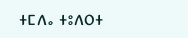ⵜⵎⴷⴰ ⵜⵓⴷⵔⵜ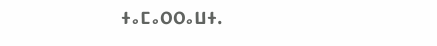ⵜⴰⵎⴰⵔⵔⴰⵡⵜ.